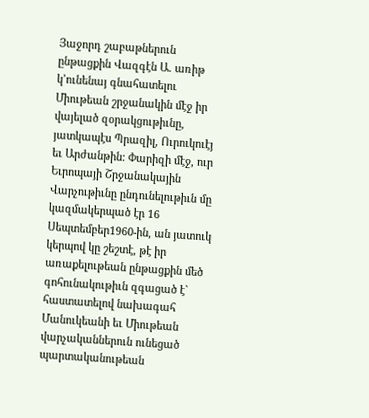Յաջորդ շաբաթներուն ընթացքին Վազգէն Ա. առիթ կ՚ունենայ գնահատելու Միութեան շրջանակին մէջ իր վայելած զօրակցութիւնը, յատկապէս Պրազիլ, Ուրուկուէյ եւ Արժանթին: Փարիզի մէջ, ուր Եւրոպայի Շրջանակային Վարչութիւնը ընդունելութիւն մը կազմակերպած էր 16 Սեպտեմբեր1960-ին, ան յատուկ կերպով կը շեշտէ, թէ իր առաքելութեան ընթացքին մեծ գոհունակութիւն զգացած է` հաստատելով նախագահ Մանուկեանի եւ Միութեան վարչականներուն ունեցած պարտականութեան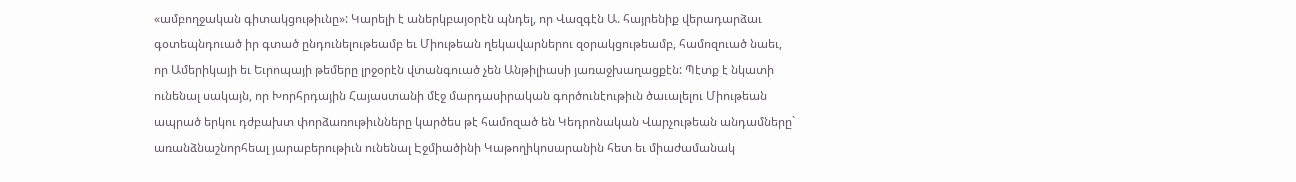«ամբողջական գիտակցութիւնը»: Կարելի է աներկբայօրէն պնդել, որ Վազգէն Ա. հայրենիք վերադարձաւ գօտեպնդուած իր գտած ընդունելութեամբ եւ Միութեան ղեկավարներու զօրակցութեամբ, համոզուած նաեւ, որ Ամերիկայի եւ Եւրոպայի թեմերը լրջօրէն վտանգուած չեն Անթիլիասի յառաջխաղացքէն: Պէտք է նկատի ունենալ սակայն, որ Խորհրդային Հայաստանի մէջ մարդասիրական գործունէութիւն ծաւալելու Միութեան ապրած երկու դժբախտ փորձառութիւնները կարծես թէ համոզած են Կեդրոնական Վարչութեան անդամները` առանձնաշնորհեալ յարաբերութիւն ունենալ Էջմիածինի Կաթողիկոսարանին հետ եւ միաժամանակ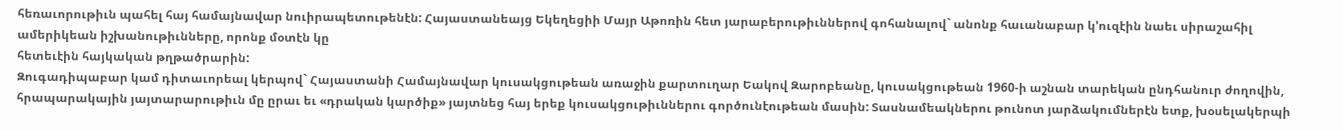հեռաւորութիւն պահել հայ համայնավար նուիրապետութենէն: Հայաստանեայց Եկեղեցիի Մայր Աթոռին հետ յարաբերութիւններով գոհանալով` անոնք հաւանաբար կ՚ուզէին նաեւ սիրաշահիլ ամերիկեան իշխանութիւնները, որոնք մօտէն կը
հետեւէին հայկական թղթածրարին:
Զուգադիպաբար կամ դիտաւորեալ կերպով` Հայաստանի Համայնավար կուսակցութեան առաջին քարտուղար Եակով Զարոբեանը, կուսակցութեան 1960-ի աշնան տարեկան ընդհանուր ժողովին, հրապարակային յայտարարութիւն մը ըրաւ եւ «դրական կարծիք» յայտնեց հայ երեք կուսակցութիւններու գործունէութեան մասին: Տասնամեակներու թունոտ յարձակումներէն ետք, խօսելակերպի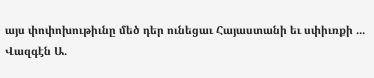այս փոփոխութիւնը մեծ դեր ունեցաւ Հայաստանի եւ սփիւռքի ...
Վազգէն Ա.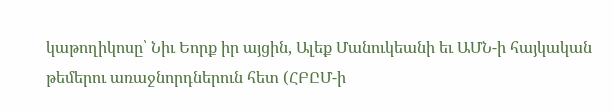կաթողիկոսը՝ Նիւ Եորք իր այցին, Ալեք Մանուկեանի եւ ԱՄՆ-ի հայկական թեմերու առաջնորդներուն հետ (ՀԲԸՄ-ի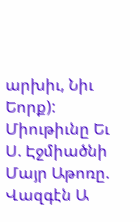արխիւ, Նիւ Եորք):
Միութիւնը Եւ Ս. Էջմիածնի Մայր Աթոռը. Վազգէն Ա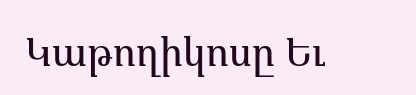Կաթողիկոսը Եւ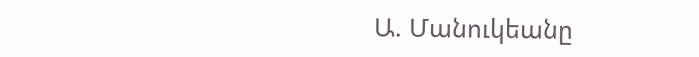Ա. Մանուկեանը